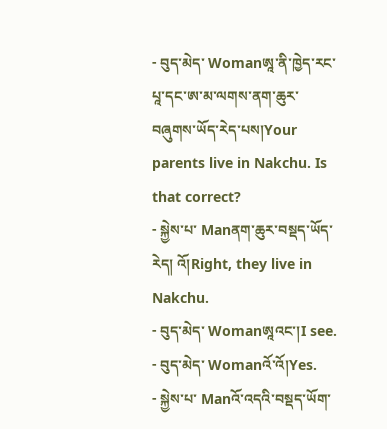- བུད་མེད་ Womanཨཱ་ནི་ཁྱེད་རང་པཱ་དང་ཨ་མ་ལགས་ནག་ཆུར་བཞུགས་ཡོད་རེད་པས།Your parents live in Nakchu. Is that correct?
- སྐྱེས་པ་ Manནག་ཆུར་བསྡད་ཡོད་རེད། འོ།Right, they live in Nakchu.
- བུད་མེད་ Womanཨཱའང་།I see.
- བུད་མེད་ Womanའོ་འོ།Yes.
- སྐྱེས་པ་ Manའོ་འདའི་བསྡད་ཡོག་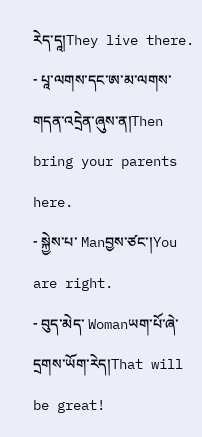རེད་དཱ།They live there.
- པཱ་ལགས་དང་ཨ་མ་ལགས་གདན་འདྲེན་ཞུས་ན།Then bring your parents here.
- སྐྱེས་པ་ Manབྱས་ཙང་།You are right.
- བུད་མེད་ Womanཡག་པོ་ཞེ་དྲགས་ཡོག་རེད།That will be great!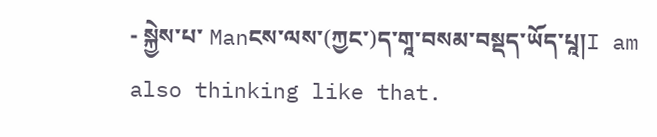- སྐྱེས་པ་ Manངས་ལས་(ཀྱང་)ད་གཱ་བསམ་བསྡད་ཡོད་པཱ།I am also thinking like that.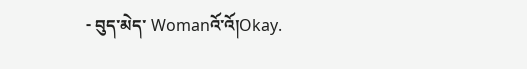- བུད་མེད་ Womanའོ་འོ།Okay.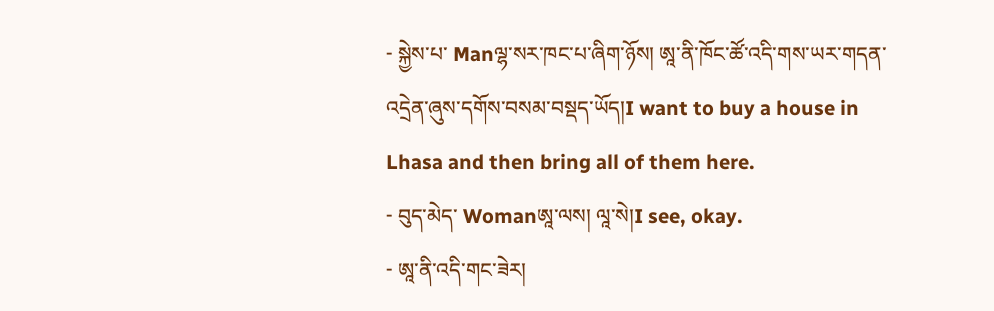- སྐྱེས་པ་ Manལྷ་སར་ཁང་པ་ཞིག་ཉོས། ཨཱ་ནི་ཁོང་ཚོ་འདི་གས་ཡར་གདན་འདྲེན་ཞུས་དགོས་བསམ་བསྡད་ཡོད།I want to buy a house in Lhasa and then bring all of them here.
- བུད་མེད་ Womanཨཱ་ལས། ལཱ་སེ།I see, okay.
- ཨཱ་ནི་འདི་གང་ཟེར།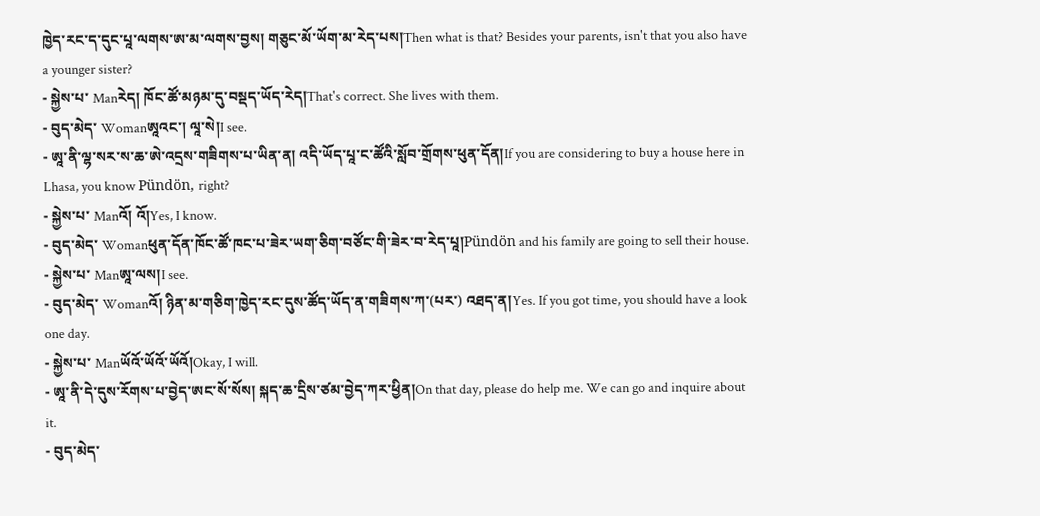ཁྱེད་རང་ད་དུང་པཱ་ལགས་ཨ་མ་ལགས་བྱས། གཅུང་མོ་ཡོག་མ་རེད་པས།Then what is that? Besides your parents, isn't that you also have a younger sister?
- སྐྱེས་པ་ Manརེད། ཁོང་ཚོ་མཉམ་དུ་བསྡད་ཡོད་རེད།That's correct. She lives with them.
- བུད་མེད་ Womanཨཱའང་། ལཱ་སེ།I see.
- ཨཱ་ནི་ལྷ་སར་ས་ཆ་ཨེ་འདྲས་གཟིགས་པ་ཡིན་ན། འདི་ཡོད་པཱ་ང་ཚོའི་སློབ་གྲོགས་ཕུན་དོན།If you are considering to buy a house here in Lhasa, you know Pündön, right?
- སྐྱེས་པ་ Manའོ། འོ།Yes, I know.
- བུད་མེད་ Womanཕུན་དོན་ཁོང་ཚོ་ཁང་པ་ཟེར་ཡག་ཅིག་བཙོང་གི་ཟེར་བ་རེད་པཱ།Pündön and his family are going to sell their house.
- སྐྱེས་པ་ Manཨཱ་ལས།I see.
- བུད་མེད་ Womanའོ། ཉིན་མ་གཅིག་ཁྱེད་རང་དུས་ཚོད་ཡོད་ན་གཟིགས་ཀ་(པར་) འཐད་ན།Yes. If you got time, you should have a look one day.
- སྐྱེས་པ་ Manཡོའོ་ཡོའོ་ཡོའོ།Okay, I will.
- ཨཱ་ནི་དེ་དུས་རོགས་པ་བྱེད་ཨང་སོ་སོས། སྐད་ཆ་དྲིས་ཙམ་བྱེད་ཀར་ཕྱིན།On that day, please do help me. We can go and inquire about it.
- བུད་མེད་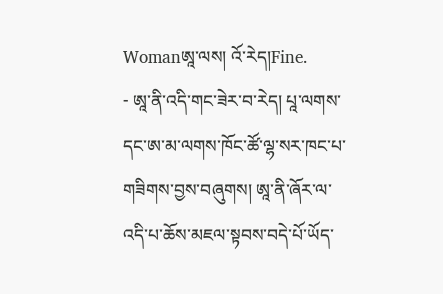Womanཨཱ་ལས། འོ་རེད།Fine.
- ཨཱ་ནི་འདི་གང་ཟེར་བ་རེད། པཱ་ལགས་དང་ཨ་མ་ལགས་ཁོང་ཚོ་ལྷ་སར་ཁང་པ་གཟིགས་བྱས་བཞུགས། ཨཱ་ནི་ཞོར་ལ་འདི་པ་ཆོས་མཇལ་སྟབས་བདེ་པོ་ཡོད་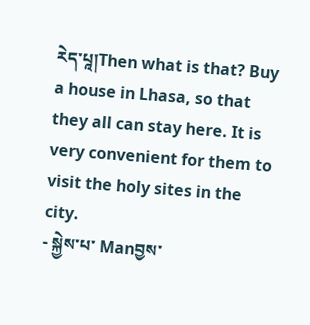རེད་པཱ།Then what is that? Buy a house in Lhasa, so that they all can stay here. It is very convenient for them to visit the holy sites in the city.
- སྐྱེས་པ་ Manབྱས་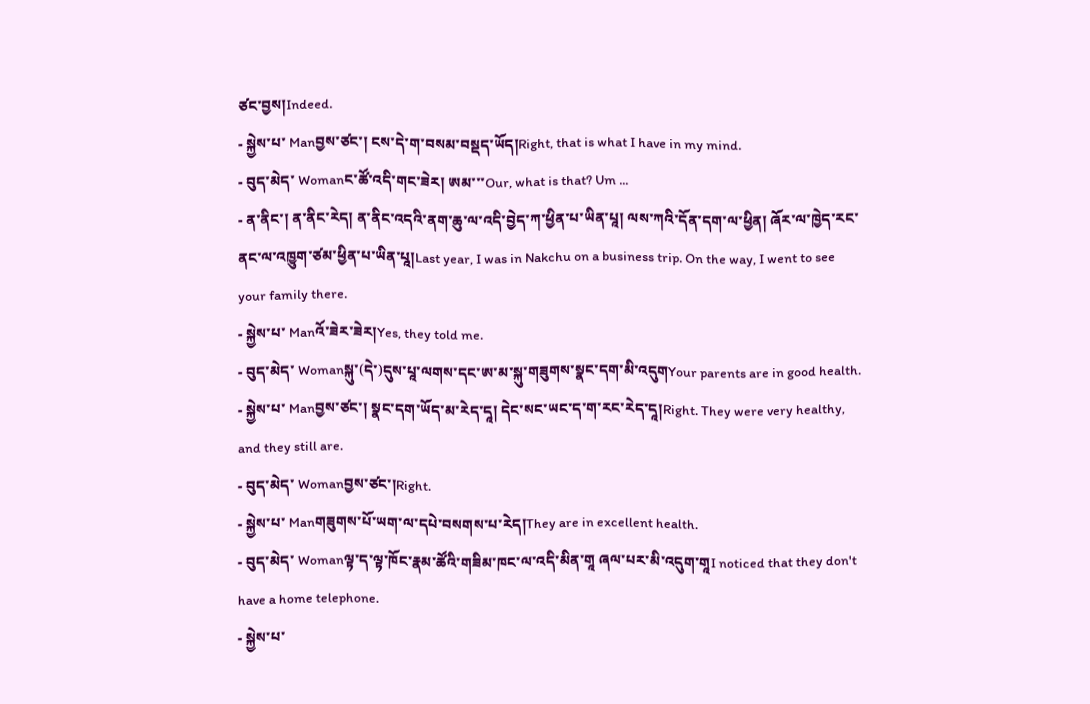ཙང་བྱས།Indeed.
- སྐྱེས་པ་ Manབྱས་ཙང་། ངས་དེ་ག་བསམ་བསྡད་ཡོད།Right, that is what I have in my mind.
- བུད་མེད་ Womanང་ཚོ་འདི་གང་ཟེར། ཨམ་་་Our, what is that? Um ...
- ན་ནིང་། ན་ནིང་རེད། ན་ནིང་འདའི་ནག་ཆུ་ལ་འདི་བྱེད་ཀ་ཕྱིན་པ་ཡིན་པཱ། ལས་ཀའི་དོན་དག་ལ་ཕྱིན། ཞོར་ལ་ཁྱེད་རང་ནང་ལ་འཁྱུག་ཙམ་ཕྱིན་པ་ཡིན་པཱ།Last year, I was in Nakchu on a business trip. On the way, I went to see your family there.
- སྐྱེས་པ་ Manའོ་ཟེར་ཟེར།Yes, they told me.
- བུད་མེད་ Womanསྐུ་(དེ་)དུས་པཱ་ལགས་དང་ཨ་མ་སྐུ་གཟུགས་སྣང་དག་མི་འདུགYour parents are in good health.
- སྐྱེས་པ་ Manབྱས་ཙང་། སྣང་དག་ཡོད་མ་རེད་དཱ། དེང་སང་ཡང་ད་ག་རང་རེད་དཱ།Right. They were very healthy, and they still are.
- བུད་མེད་ Womanབྱས་ཙང་།Right.
- སྐྱེས་པ་ Manགཟུགས་པོ་ཡག་ལ་དཔེ་བསགས་པ་རེད།They are in excellent health.
- བུད་མེད་ Womanལྟ་ད་ལྟ་ཁོང་རྣམ་ཚོའི་གཟིམ་ཁང་ལ་འདི་མིན་གཱ ཞལ་པར་མི་འདུག་གཱI noticed that they don't have a home telephone.
- སྐྱེས་པ་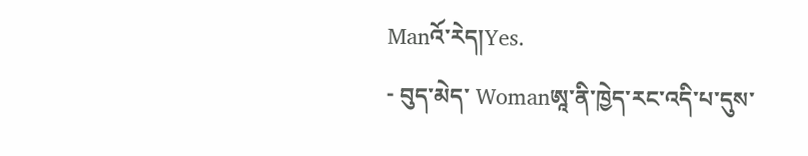Manའོ་རེད།Yes.
- བུད་མེད་ Womanཨཱ་ནི་ཁྱེད་རང་འདི་པ་དུས་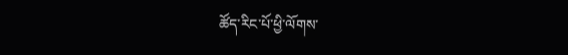ཚོད་རིང་པོ་ཕྱི་ལོགས་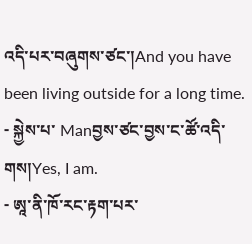འདི་པར་བཞུགས་ཙང་།And you have been living outside for a long time.
- སྐྱེས་པ་ Manབྱས་ཙང་བྱས་ང་ཚོ་འདི་གས།Yes, I am.
- ཨཱ་ནི་ཁོ་རང་རྟག་པར་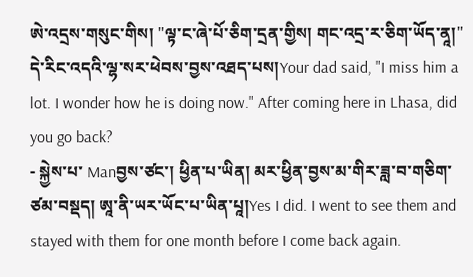ཨེ་འདྲས་གསུང་གིས། "ལྟ་ང་ཞེ་པོ་ཅིག་དྲན་གྱིས། གང་འདྲ་ར་ཅིག་ཡོད་ནཱ།" དེ་རིང་འདའི་ལྷ་སར་ཕེབས་བྱས་འཐད་པས།Your dad said, "I miss him a lot. I wonder how he is doing now." After coming here in Lhasa, did you go back?
- སྐྱེས་པ་ Manབྱས་ཙང་། ཕྱིན་པ་ཡིན། མར་ཕྱིན་བྱས་མ་གིར་ཟླ་བ་གཅིག་ཙམ་བསྡད། ཨཱ་ནི་ཡར་ཡོང་པ་ཡིན་པཱ།Yes I did. I went to see them and stayed with them for one month before I come back again.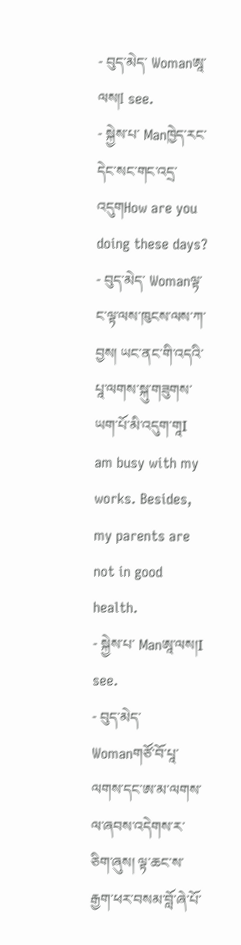- བུད་མེད་ Womanཨཱ་ལས།I see.
- སྐྱེས་པ་ Manཁྱེད་རང་དེང་སང་གང་འདྲ་འདུགHow are you doing these days?
- བུད་མེད་ Womanལྟ་ང་ལྟ་ལས་ཁུངས་ལས་ཀ་བྱས། ཡང་ནང་གི་འདའི་པཱ་ལགས་སྐུ་གཟུགས་ཡག་པོ་མི་འདུག་གཱI am busy with my works. Besides, my parents are not in good health.
- སྐྱེས་པ་ Manཨཱ་ལས།I see.
- བུད་མེད་ Womanགཙོ་བོ་པཱ་ལགས་དང་ཨ་མ་ལགས་ལ་ཞབས་འདེགས་ར་ཅིག་ཞུས། ལྟ་ཆང་ས་རྒྱག་ཕར་བསམ་བློ་ཞེ་པོ་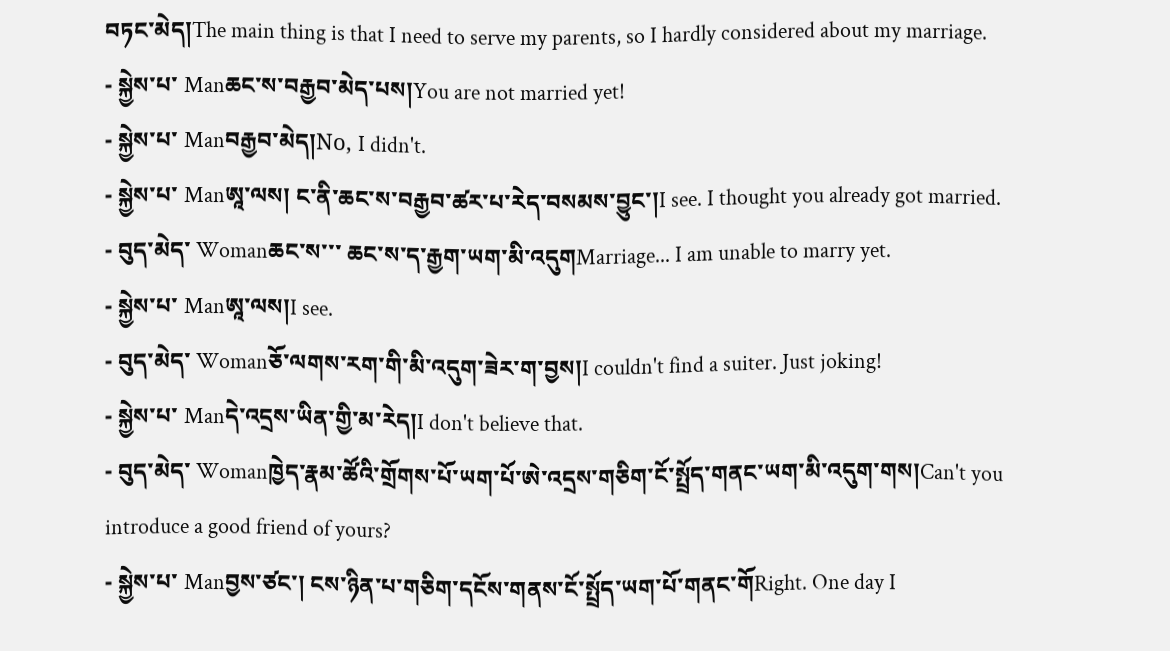བཏང་མེད།The main thing is that I need to serve my parents, so I hardly considered about my marriage.
- སྐྱེས་པ་ Manཆང་ས་བརྒྱབ་མེད་པས།You are not married yet!
- སྐྱེས་པ་ Manབརྒྱབ་མེད།No, I didn't.
- སྐྱེས་པ་ Manཨཱ་ལས། ང་ནི་ཆང་ས་བརྒྱབ་ཚར་པ་རེད་བསམས་བྱུང་།I see. I thought you already got married.
- བུད་མེད་ Womanཆང་ས་་་ ཆང་ས་ད་རྒྱག་ཡག་མི་འདུགMarriage... I am unable to marry yet.
- སྐྱེས་པ་ Manཨཱ་ལས།I see.
- བུད་མེད་ Womanཅོ་ལགས་རག་གི་མི་འདུག་ཟེར་ག་བྱས།I couldn't find a suiter. Just joking!
- སྐྱེས་པ་ Manདེ་འདྲས་ཡིན་གྱི་མ་རེད།I don't believe that.
- བུད་མེད་ Womanཁྱེད་རྣམ་ཚོའི་གྲོགས་པོ་ཡག་པོ་ཨེ་འདྲས་གཅིག་ངོ་སྤྲོད་གནང་ཡག་མི་འདུག་གས།Can't you introduce a good friend of yours?
- སྐྱེས་པ་ Manབྱས་ཙང་། ངས་ཉིན་པ་གཅིག་དངོས་གནས་ངོ་སྤྲོད་ཡག་པོ་གནང་གོRight. One day I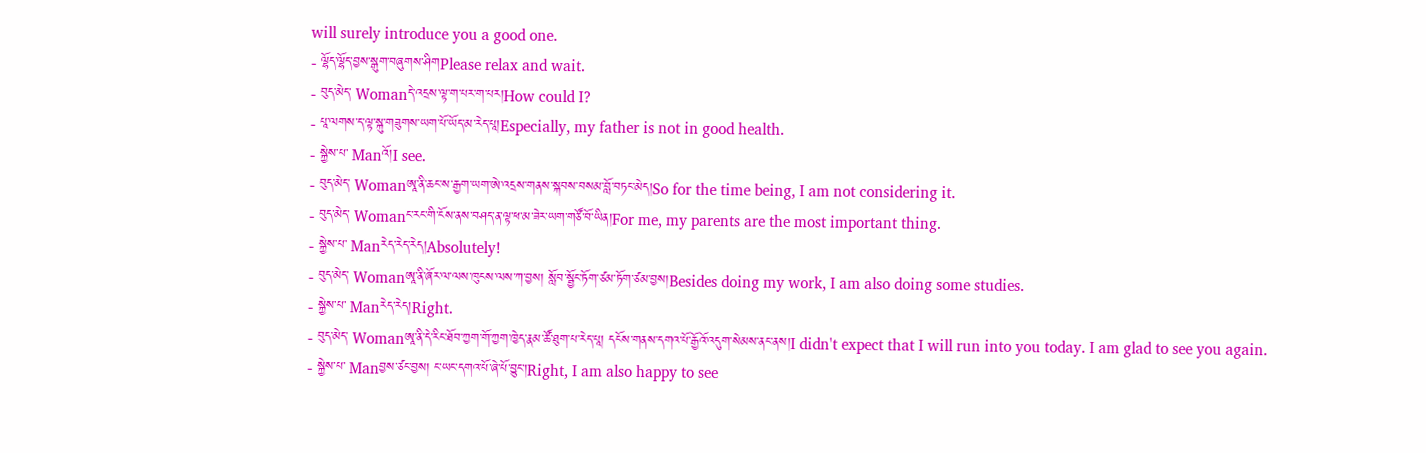will surely introduce you a good one.
- ལྷོད་ལྷོད་བྱས་སྒུག་བཞུགས་ཤིགPlease relax and wait.
- བུད་མེད་ Womanདེ་འདྲས་ལྟ་ག་པར་ག་པར།How could I?
- པཱ་ལགས་ད་ལྟ་སྐུ་གཟུགས་ཡག་པོ་ཡོད་མ་རེད་པཱ།Especially, my father is not in good health.
- སྐྱེས་པ་ Manའོ།I see.
- བུད་མེད་ Womanཨཱ་ནི་ཆང་ས་རྒྱག་ཡག་ཨེ་འདྲས་གནས་སྐབས་བསམ་བློ་བཏང་མེད།So for the time being, I am not considering it.
- བུད་མེད་ Womanང་རང་གི་ངོས་ནས་བཤད་ན་ལྟ་ཕ་མ་ཟེར་ཡག་གཙོ་བོ་ཡིན།For me, my parents are the most important thing.
- སྐྱེས་པ་ Manརེད་རེད་རེད།Absolutely!
- བུད་མེད་ Womanཨཱ་ནི་ཞོར་ལ་ལས་ཁུངས་ལས་ཀ་བྱས། སློབ་སྦྱོང་ཏོག་ཙམ་ཏོག་ཙམ་བྱས།Besides doing my work, I am also doing some studies.
- སྐྱེས་པ་ Manརེད་རེད།Right.
- བུད་མེད་ Womanཨཱ་ནི་དེ་རིང་ཐོབ་ཀྱག་གོ་ཀྱག་ཁྱེད་རྣམ་ཚོ་ཐུག་པ་རེད་པཱ། དངོས་གནས་དགའ་པོ་རྒྱོའོ་འདུག་སེམས་ནང་ནས།I didn't expect that I will run into you today. I am glad to see you again.
- སྐྱེས་པ་ Manབྱས་ཙང་བྱས། ང་ཡང་དགའ་པོ་ཞེ་པོ་བྱུང་།Right, I am also happy to see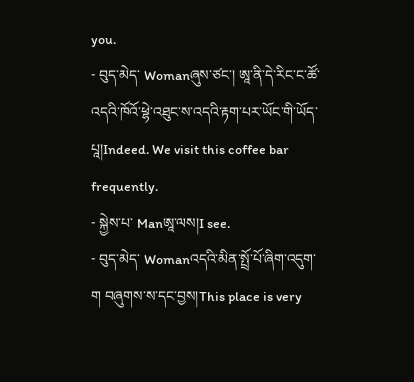you.
- བུད་མེད་ Womanཞུས་ཙང་། ཨཱ་ནི་དེ་རིང་ང་ཚོ་འདའི་ཁོའོ་ཕྷེ་འཐུང་ས་འདའི་རྟག་པར་ཡོང་གི་ཡོད་པཱ།Indeed. We visit this coffee bar frequently.
- སྐྱེས་པ་ Manཨཱ་ལས།I see.
- བུད་མེད་ Womanའདའི་མིན་སྤྲོ་པོ་ཞིག་འདུག་ག བཞུགས་ས་དང་བྱས།This place is very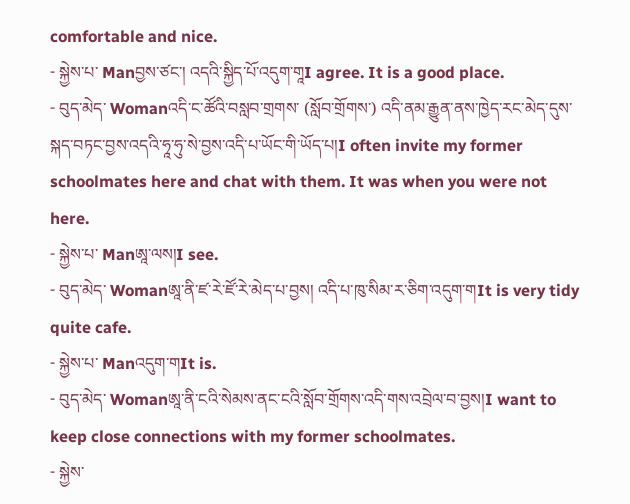comfortable and nice.
- སྐྱེས་པ་ Manབྱས་ཙང་། འདའི་སྐྱིད་པོ་འདུག་གཱI agree. It is a good place.
- བུད་མེད་ Womanའདི་ང་ཚོའི་བསླབ་གྲགས་ (སློབ་གྲོགས་) འདི་ནམ་རྒྱུན་ནས་ཁྱེད་རང་མེད་དུས་སྐད་བཏང་བྱས་འདའི་ཧཱ་ཧུ་སེ་བྱས་འདི་པ་ཡོང་གི་ཡོད་པ།I often invite my former schoolmates here and chat with them. It was when you were not here.
- སྐྱེས་པ་ Manཨཱ་ལས།I see.
- བུད་མེད་ Womanཨཱ་ནི་ཛ་རེ་ཛོ་རེ་མེད་པ་བྱས། འདི་པ་ཁུ་སིམ་ར་ཅིག་འདུག་གIt is very tidy quite cafe.
- སྐྱེས་པ་ Manའདུག་གIt is.
- བུད་མེད་ Womanཨཱ་ནི་ངའི་སེམས་ནང་ངའི་སློབ་གྲོགས་འདི་གས་འབྲེལ་བ་བྱས།I want to keep close connections with my former schoolmates.
- སྐྱེས་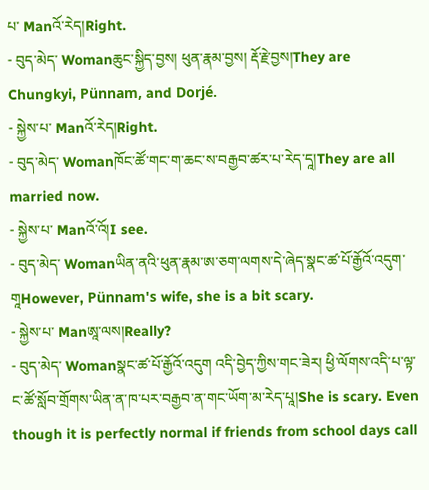པ་ Manའོ་རེད།Right.
- བུད་མེད་ Womanཆུང་སྐྱིད་བྱས། ཕུན་རྣམ་བྱས། རྡོ་རྗེ་བྱས།They are Chungkyi, Pünnam, and Dorjé.
- སྐྱེས་པ་ Manའོ་རེད།Right.
- བུད་མེད་ Womanཁོང་ཚོ་གང་ག་ཆང་ས་བརྒྱབ་ཚར་པ་རེད་དཱ།They are all married now.
- སྐྱེས་པ་ Manའོ་འོ།I see.
- བུད་མེད་ Womanཡིན་ནའི་ཕུན་རྣམ་ཨ་ཅག་ལགས་དེ་ཞེད་སྣང་ཚ་པོ་རྒྱོའོ་འདུག་གཱHowever, Pünnam's wife, she is a bit scary.
- སྐྱེས་པ་ Manཨཱ་ལས།Really?
- བུད་མེད་ Womanསྣང་ཚ་པོ་རྒྱོའོ་འདུག འདི་བྱེད་ཀྱིས་གང་ཟེར། ཕྱི་ལོགས་འདི་པ་ལྟ་ང་ཚོ་སློབ་གྲོགས་ཡིན་ན་ཁ་པར་བརྒྱབ་ན་གང་ཡོག་མ་རེད་པཱ།She is scary. Even though it is perfectly normal if friends from school days call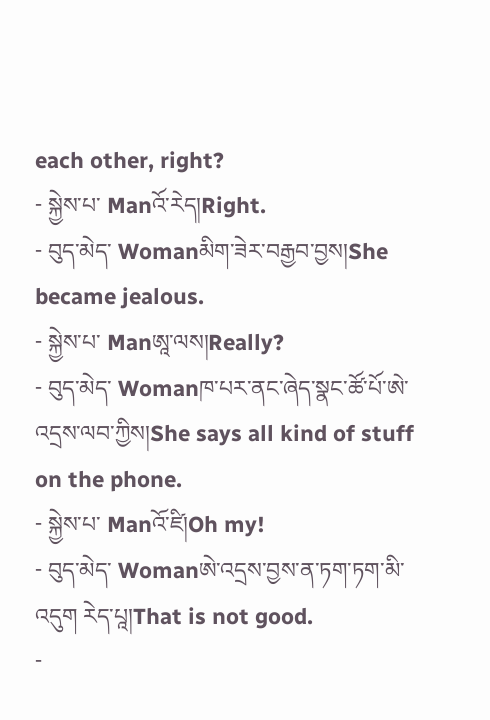each other, right?
- སྐྱེས་པ་ Manའོ་རེད།Right.
- བུད་མེད་ Womanམིག་ཟེར་བརྒྱབ་བྱས།She became jealous.
- སྐྱེས་པ་ Manཨཱ་ལས།Really?
- བུད་མེད་ Womanཁ་པར་ནང་ཞེད་སྣང་ཚོ་པོ་ཨེ་འདྲས་ལབ་ཀྱིས།She says all kind of stuff on the phone.
- སྐྱེས་པ་ Manའོ་ཛི།Oh my!
- བུད་མེད་ Womanཨེ་འདྲས་བྱས་ན་ཏག་ཏག་མི་འདུག རེད་པཱ།That is not good.
-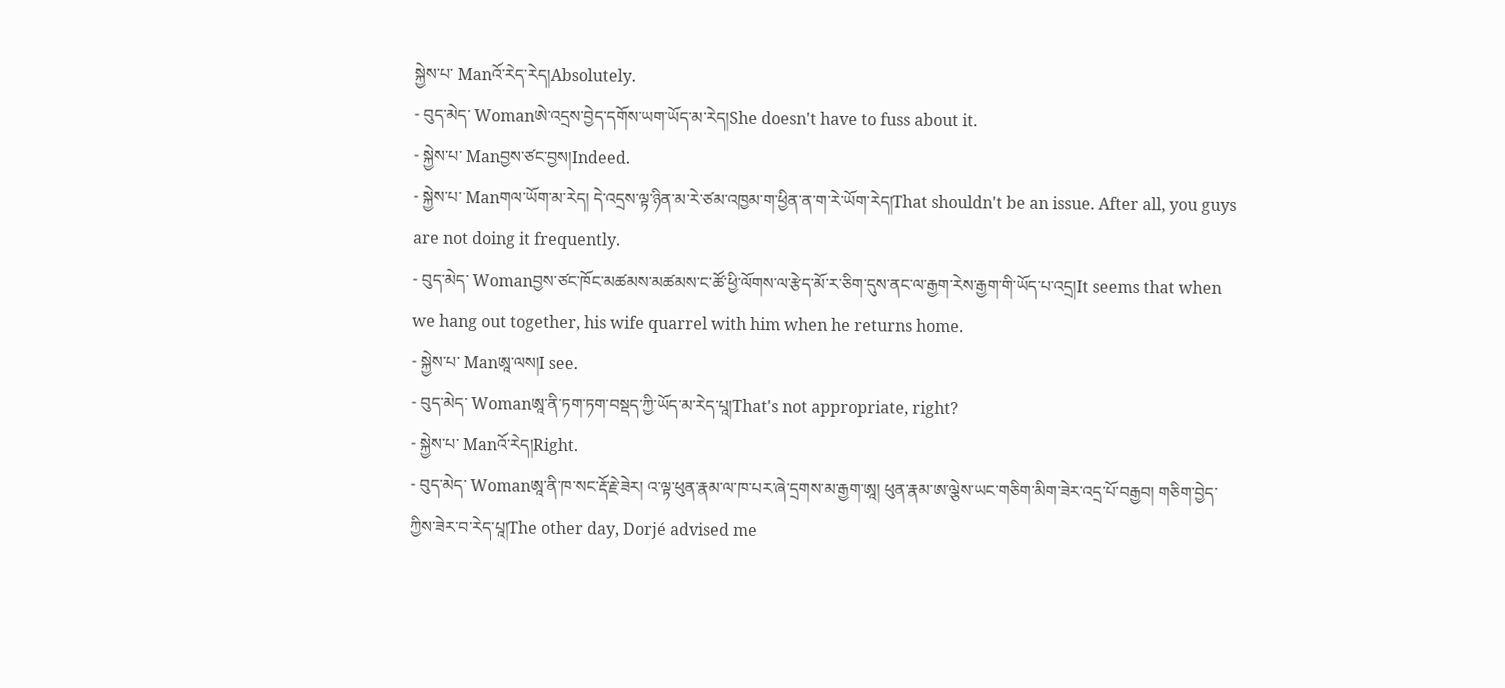སྐྱེས་པ་ Manའོ་རེད་རེད།Absolutely.
- བུད་མེད་ Womanཨེ་འདྲས་བྱེད་དགོས་ཡག་ཡོད་མ་རེད།She doesn't have to fuss about it.
- སྐྱེས་པ་ Manབྱས་ཙང་བྱས།Indeed.
- སྐྱེས་པ་ Manགལ་ཡོག་མ་རེད། དེ་འདྲས་ལྟ་ཉིན་མ་རེ་ཙམ་འཁྱམ་ག་ཕྱིན་ན་ག་རེ་ཡོག་རེད།That shouldn't be an issue. After all, you guys are not doing it frequently.
- བུད་མེད་ Womanབྱས་ཙང་ཁོང་མཚམས་མཚམས་ང་ཚོ་ཕྱི་ལོགས་ལ་རྩེད་མོ་ར་ཅིག་དུས་ནང་ལ་རྒྱག་རེས་རྒྱག་གི་ཡོད་པ་འདྲ།It seems that when we hang out together, his wife quarrel with him when he returns home.
- སྐྱེས་པ་ Manཨཱ་ལས།I see.
- བུད་མེད་ Womanཨཱ་ནི་ཏག་ཏག་བསྡད་ཀྱི་ཡོད་མ་རེད་པཱ།That's not appropriate, right?
- སྐྱེས་པ་ Manའོ་རེད།Right.
- བུད་མེད་ Womanཨཱ་ནི་ཁ་སང་རྡོ་རྗེ་ཟེར། འ་ལྟ་ཕུན་རྣམ་ལ་ཁ་པར་ཞེ་དྲགས་མ་རྒྱག་ཨཱ། ཕུན་རྣམ་ཨ་ལྕེས་ཡང་གཅིག་མིག་ཟེར་འདྲ་པོ་བརྒྱབ། གཅིག་བྱེད་ཀྱིས་ཟེར་བ་རེད་པཱ།The other day, Dorjé advised me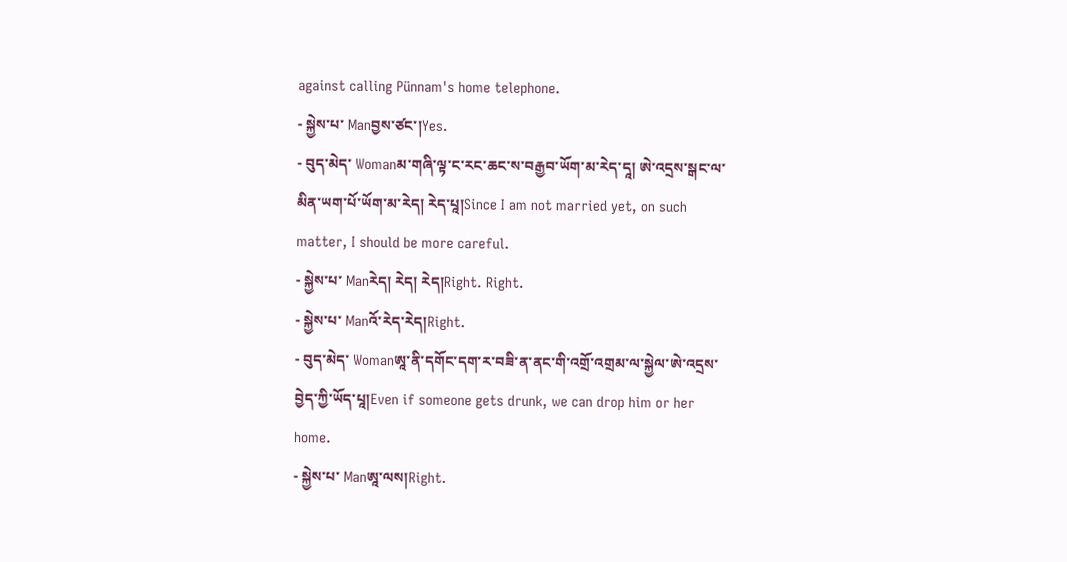against calling Pünnam's home telephone.
- སྐྱེས་པ་ Manབྱས་ཙང་།Yes.
- བུད་མེད་ Womanམ་གཞི་ལྟ་ང་རང་ཆང་ས་བརྒྱབ་ཡོག་མ་རེད་དཱ། ཨེ་འདྲས་སྒང་ལ་མིན་ཡག་པོ་ཡོག་མ་རེད། རེད་པཱ།Since I am not married yet, on such matter, I should be more careful.
- སྐྱེས་པ་ Manརེད། རེད། རེད།Right. Right.
- སྐྱེས་པ་ Manའོ་རེད་རེད།Right.
- བུད་མེད་ Womanཨཱ་ནི་དགོང་དག་ར་བཟི་ན་ནང་གི་འགྲོ་འགྲམ་ལ་སྐྱེལ་ཨེ་འདྲས་བྱེད་ཀྱི་ཡོད་པཱ།Even if someone gets drunk, we can drop him or her home.
- སྐྱེས་པ་ Manཨཱ་ལས།Right.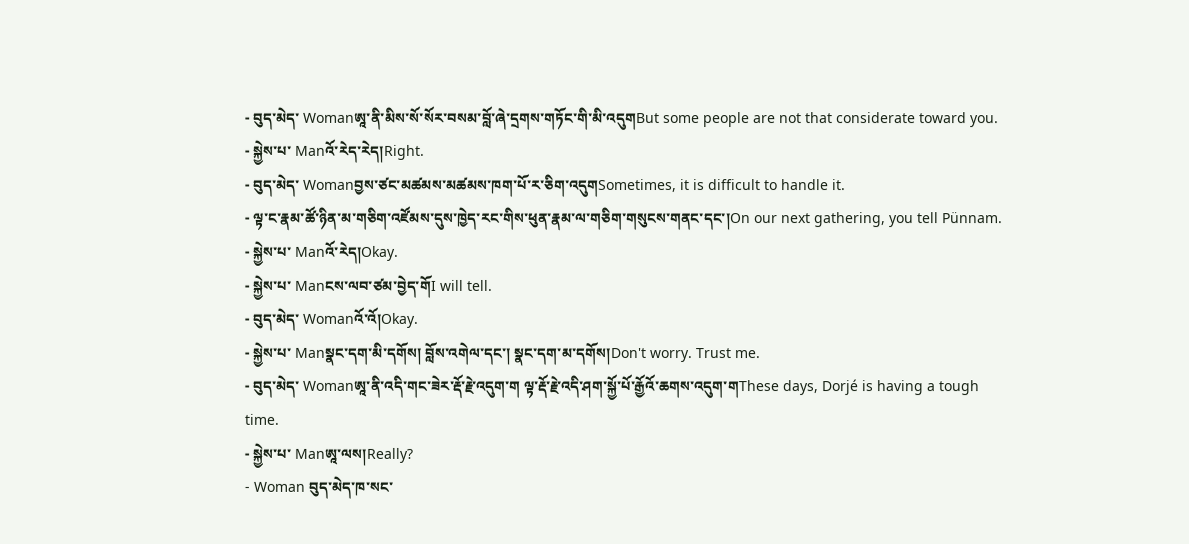- བུད་མེད་ Womanཨཱ་ནི་མིས་སོ་སོར་བསམ་བློ་ཞེ་དྲགས་གཏོང་གི་མི་འདུགBut some people are not that considerate toward you.
- སྐྱེས་པ་ Manའོ་རེད་རེད།Right.
- བུད་མེད་ Womanབྱས་ཙང་མཚམས་མཚམས་ཁག་པོ་ར་ཅིག་འདུགSometimes, it is difficult to handle it.
- ལྟ་ང་རྣམ་ཚོ་ཉིན་མ་གཅིག་འཛོམས་དུས་ཁྱེད་རང་གིས་ཕུན་རྣམ་ལ་གཅིག་གསུངས་གནང་དང་།On our next gathering, you tell Pünnam.
- སྐྱེས་པ་ Manའོ་རེད།Okay.
- སྐྱེས་པ་ Manངས་ལབ་ཙམ་བྱེད་གོI will tell.
- བུད་མེད་ Womanའོ་འོ།Okay.
- སྐྱེས་པ་ Manསྣང་དག་མི་དགོས། བློས་འགེལ་དང་། སྣང་དག་མ་དགོས།Don't worry. Trust me.
- བུད་མེད་ Womanཨཱ་ནི་འདི་གང་ཟེར་རྡོ་རྗེ་འདུག་ག ལྟ་རྡོ་རྗེ་འདི་ཤག་སྐྱོ་པོ་རྒྱོའོ་ཆགས་འདུག་གThese days, Dorjé is having a tough time.
- སྐྱེས་པ་ Manཨཱ་ལས།Really?
- Woman བུད་མེད་ཁ་སང་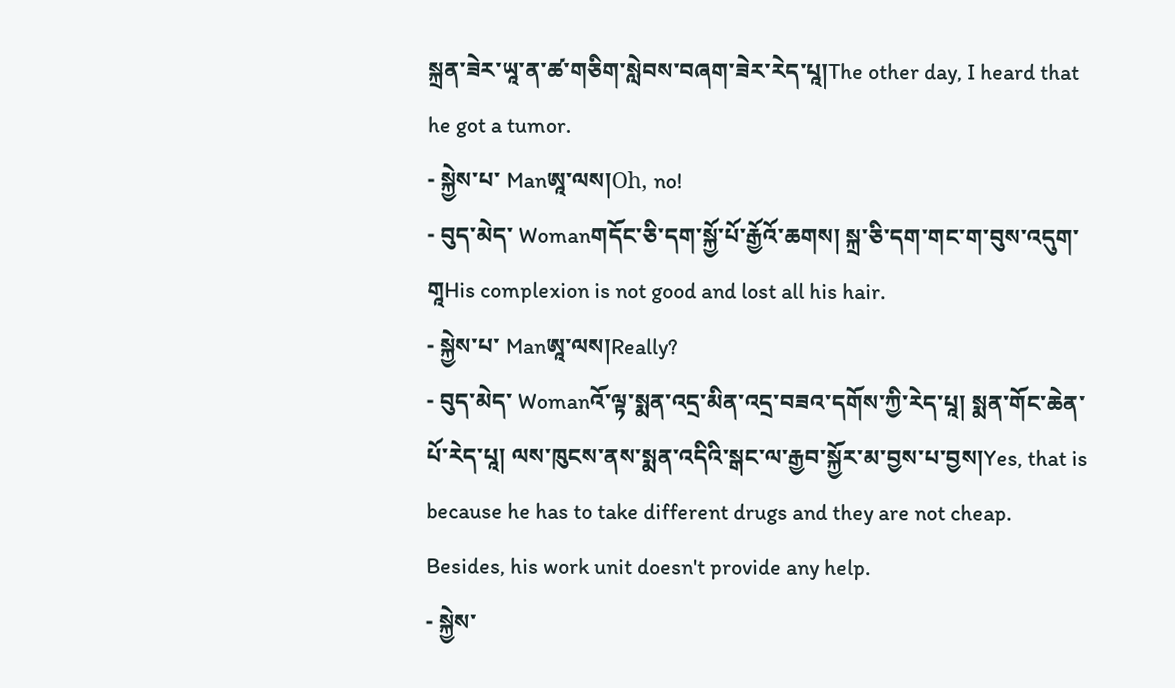སྐྲན་ཟེར་ཡཱ་ན་ཚ་གཅིག་སླེབས་བཞག་ཟེར་རེད་པཱ།The other day, I heard that he got a tumor.
- སྐྱེས་པ་ Manཨཱ་ལས།Oh, no!
- བུད་མེད་ Womanགདོང་ཅི་དག་སྐྱོ་པོ་རྒྱོའོ་ཆགས། སྐྲ་ཅི་དག་གང་ག་བུས་འདུག་གཱHis complexion is not good and lost all his hair.
- སྐྱེས་པ་ Manཨཱ་ལས།Really?
- བུད་མེད་ Womanའོ་ལྟ་སྨན་འདྲ་མིན་འདྲ་བཟའ་དགོས་ཀྱི་རེད་པཱ། སྨན་གོང་ཆེན་པོ་རེད་པཱ། ལས་ཁུངས་ནས་སྨན་འདིའི་སྒང་ལ་རྒྱབ་སྐྱོར་མ་བྱས་པ་བྱས།Yes, that is because he has to take different drugs and they are not cheap. Besides, his work unit doesn't provide any help.
- སྐྱེས་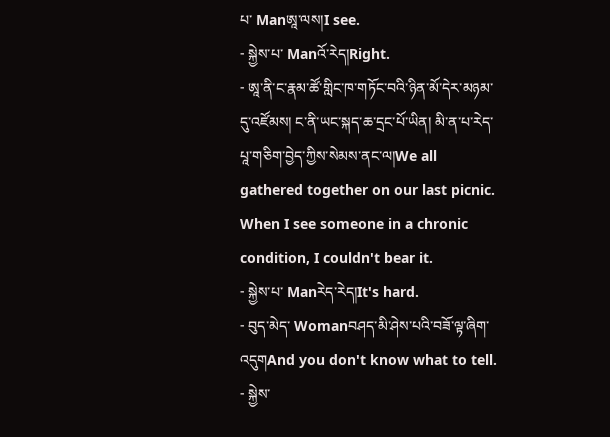པ་ Manཨཱ་ལས།I see.
- སྐྱེས་པ་ Manའོ་རེད།Right.
- ཨཱ་ནི་ང་རྣམ་ཚོ་གླིང་ཁ་གཏོང་བའི་ཉིན་མོ་དེར་མཉམ་དུ་འཛོམས། ང་ནི་ཡང་སྐད་ཆ་དྲང་པོ་ཡིན། མི་ན་པ་རེད་པཱ་གཅིག་བྱེད་ཀྱིས་སེམས་ནང་ལ།We all gathered together on our last picnic. When I see someone in a chronic condition, I couldn't bear it.
- སྐྱེས་པ་ Manརེད་རེད།It's hard.
- བུད་མེད་ Womanབཤད་མི་ཤེས་པའི་བཟོ་ལྟ་ཞིག་འདུགAnd you don't know what to tell.
- སྐྱེས་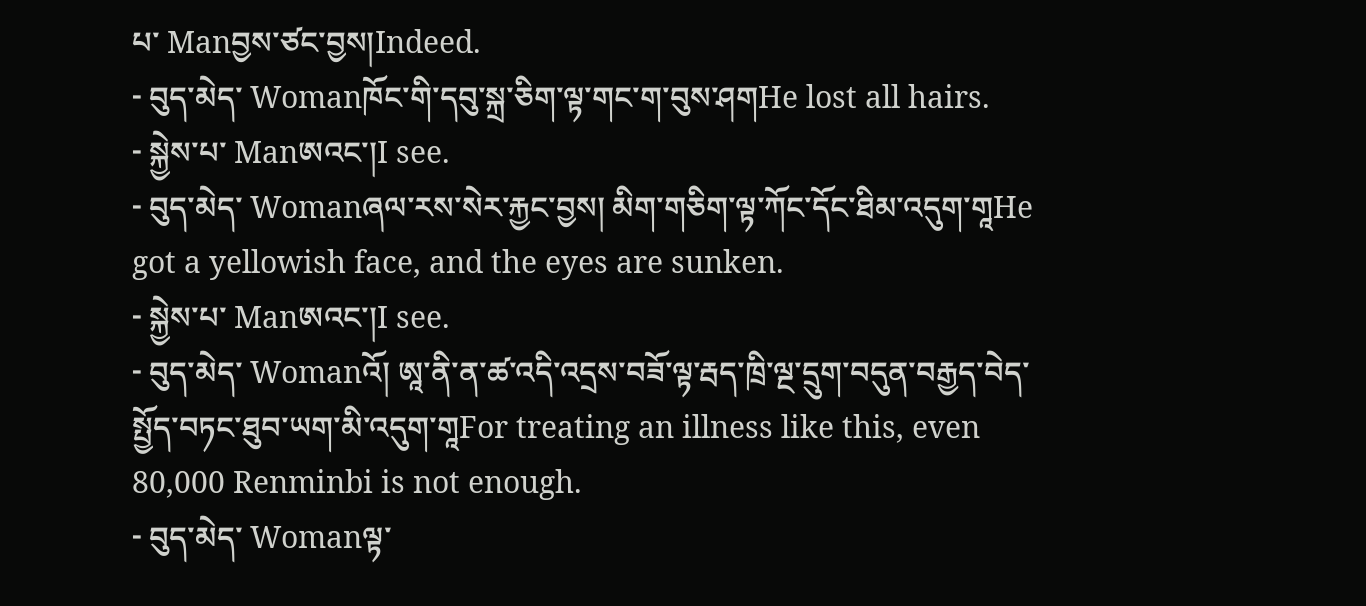པ་ Manབྱས་ཙང་བྱས།Indeed.
- བུད་མེད་ Womanཁོང་གི་དབུ་སྐྲ་ཅིག་ལྟ་གང་ག་བུས་ཤགHe lost all hairs.
- སྐྱེས་པ་ Manཨའང་།I see.
- བུད་མེད་ Womanཞལ་རས་སེར་རྐྱང་བྱས། མིག་གཅིག་ལྟ་ཀོང་དོང་ཐིམ་འདུག་གཱHe got a yellowish face, and the eyes are sunken.
- སྐྱེས་པ་ Manཨའང་།I see.
- བུད་མེད་ Womanའོ། ཨཱ་ནི་ན་ཚ་འདི་འདྲས་བཟོ་ལྟ་རྦད་ཁྲི་ལྔ་དྲུག་བདུན་བརྒྱད་བེད་སྤྱོད་བཏང་ཐུབ་ཡག་མི་འདུག་གཱFor treating an illness like this, even 80,000 Renminbi is not enough.
- བུད་མེད་ Womanལྟ་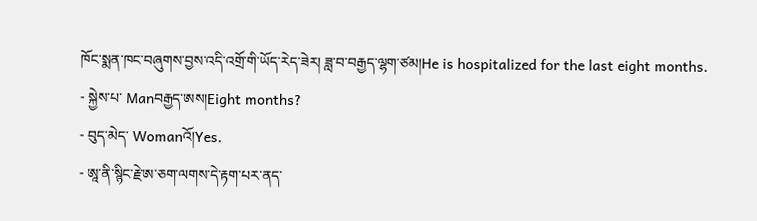ཁོང་སྨན་ཁང་བཞུགས་བྱས་འདི་འགྲོ་གི་ཡོད་རེད་ཟེར། ཟླ་བ་བརྒྱད་ལྷག་ཙམ།He is hospitalized for the last eight months.
- སྐྱེས་པ་ Manབརྒྱད་ཨས།Eight months?
- བུད་མེད་ Womanའོ།Yes.
- ཨཱ་ནི་སྙིང་རྗེ་ཨ་ཅག་ལགས་དེ་རྟག་པར་ནད་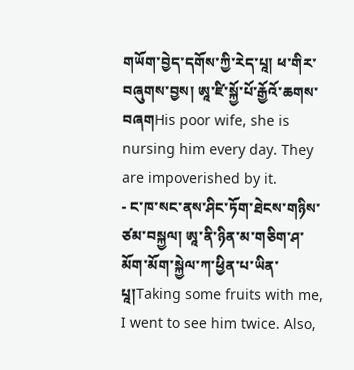གཡོག་བྱེད་དགོས་ཀྱི་རེད་པཱ། ཕ་གིར་བཞུགས་བྱས། ཨཱ་ཛི་སྐྱོ་པོ་རྒྱོའོ་ཆགས་བཞགHis poor wife, she is nursing him every day. They are impoverished by it.
- ང་ཁ་སང་ནས་ཤིང་ཏོག་ཐེངས་གཉིས་ཙམ་བསྐྱལ། ཨཱ་ནི་ཉིན་མ་གཅིག་ཤ་མོག་མོག་སྐྱེལ་ཀ་ཕྱིན་པ་ཡིན་པཱ།Taking some fruits with me, I went to see him twice. Also,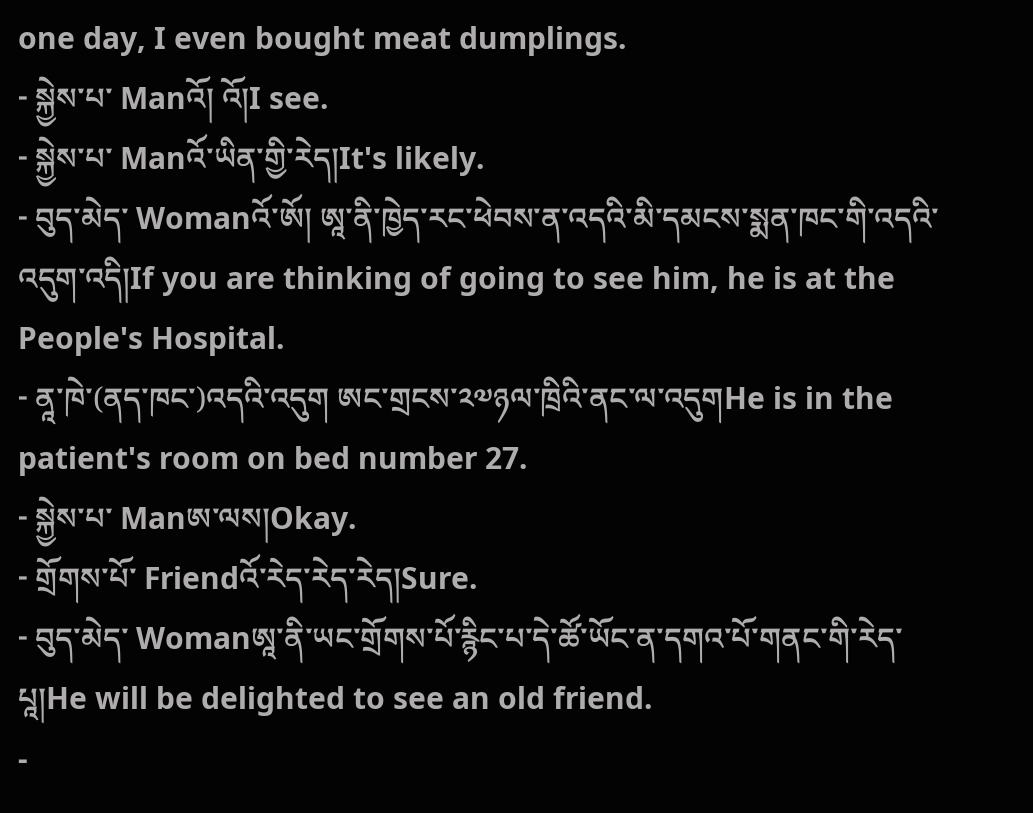one day, I even bought meat dumplings.
- སྐྱེས་པ་ Manའོ། འོ།I see.
- སྐྱེས་པ་ Manའོ་ཡིན་གྱི་རེད།It's likely.
- བུད་མེད་ Womanའོ་ཨོ། ཨཱ་ནི་ཁྱེད་རང་ཕེབས་ན་འདའི་མི་དམངས་སྨན་ཁང་གི་འདའི་འདུག་འདི།If you are thinking of going to see him, he is at the People's Hospital.
- ནཱ་ཁེ་(ནད་ཁང་)འདའི་འདུག ཨང་གྲངས་༢༧ཉལ་ཁྲིའི་ནང་ལ་འདུགHe is in the patient's room on bed number 27.
- སྐྱེས་པ་ Manཨ་ལས།Okay.
- གྲོགས་པོ་ Friendའོ་རེད་རེད་རེད།Sure.
- བུད་མེད་ Womanཨཱ་ནི་ཡང་གྲོགས་པོ་རྙིང་པ་དེ་ཚོ་ཡོང་ན་དགའ་པོ་གནང་གི་རེད་པཱ།He will be delighted to see an old friend.
-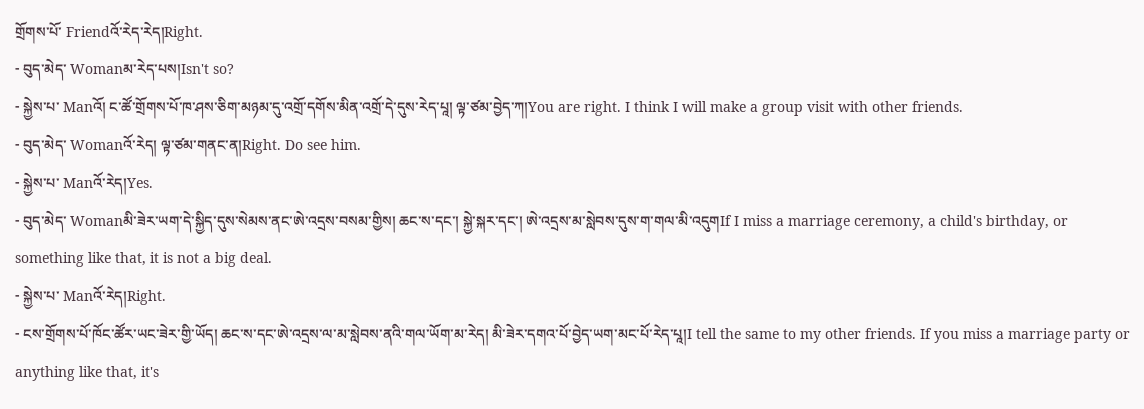གྲོགས་པོ་ Friendའོ་རེད་རེད།Right.
- བུད་མེད་ Womanམ་རེད་པས།Isn't so?
- སྐྱེས་པ་ Manའོ། ང་ཚོ་གྲོགས་པོ་ཁ་ཤས་ཅིག་མཉམ་དུ་འགྲོ་དགོས་མིན་འགྲོ་དེ་དུས་རེད་པཱ། ལྟ་ཙམ་བྱེད་ཀ།You are right. I think I will make a group visit with other friends.
- བུད་མེད་ Womanའོ་རེད། ལྟ་ཙམ་གནང་ན།Right. Do see him.
- སྐྱེས་པ་ Manའོ་རེད།Yes.
- བུད་མེད་ Womanམི་ཟེར་ཡག་དེ་སྐྱིད་དུས་སེམས་ནང་ཨེ་འདྲས་བསམ་གྱིས། ཆང་ས་དང་། སྐྱེ་སྐར་དང་། ཨེ་འདྲས་མ་སླེབས་དུས་ག་གལ་མི་འདུགIf I miss a marriage ceremony, a child's birthday, or something like that, it is not a big deal.
- སྐྱེས་པ་ Manའོ་རེད།Right.
- ངས་གྲོགས་པོ་ཁོང་ཚོར་ཡང་ཟེར་གྱི་ཡོད། ཆང་ས་དང་ཨེ་འདྲས་ལ་མ་སླེབས་ནའི་གལ་ཡོག་མ་རེད། མི་ཟེར་དགའ་པོ་བྱེད་ཡག་མང་པོ་རེད་པཱ།I tell the same to my other friends. If you miss a marriage party or anything like that, it's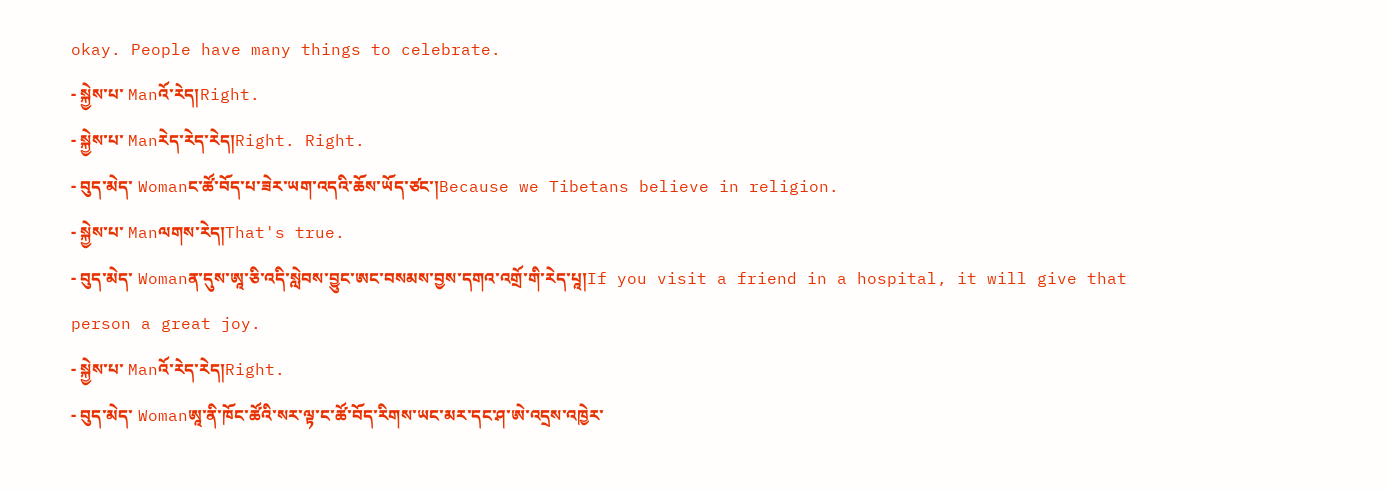okay. People have many things to celebrate.
- སྐྱེས་པ་ Manའོ་རེད།Right.
- སྐྱེས་པ་ Manརེད་རེད་རེད།Right. Right.
- བུད་མེད་ Womanང་ཚོ་བོད་པ་ཟེར་ཡག་འདའི་ཆོས་ཡོད་ཙང་།Because we Tibetans believe in religion.
- སྐྱེས་པ་ Manལགས་རེད།That's true.
- བུད་མེད་ Womanན་དུས་ཨཱ་ཅི་འདི་སླེབས་བྱུང་ཨང་བསམས་བྱས་དགའ་འགྲོ་གི་རེད་པཱ།If you visit a friend in a hospital, it will give that person a great joy.
- སྐྱེས་པ་ Manའོ་རེད་རེད།Right.
- བུད་མེད་ Womanཨཱ་ནི་ཁོང་ཚོའི་སར་ལྟ་ང་ཚོ་བོད་རིགས་ཡང་མར་དང་ཤ་ཨེ་འདྲས་འཁྱེར་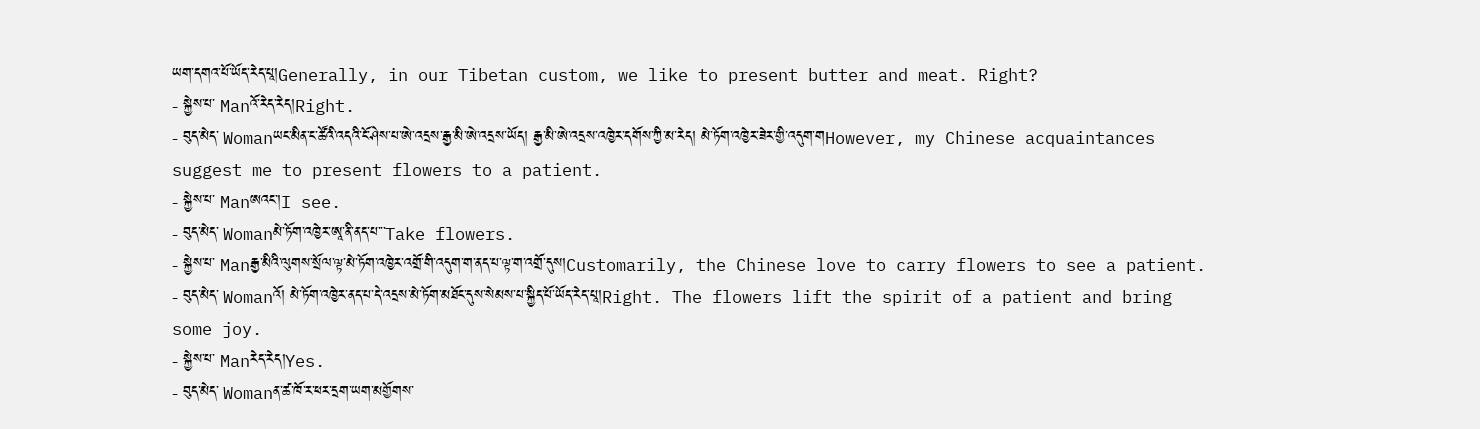ཡག་དགའ་པོ་ཡོད་རེད་པཱ།Generally, in our Tibetan custom, we like to present butter and meat. Right?
- སྐྱེས་པ་ Manའོ་རེད་རེད།Right.
- བུད་མེད་ Womanཡང་མིན་ང་ཚོའི་འདའི་ངོ་ཤེས་པ་ཨེ་འདྲས་རྒྱ་མི་ཨེ་འདྲས་ཡོད། རྒྱ་མི་ཨེ་འདྲས་འཁྱེར་དགོས་ཀྱི་མ་རེད། མེ་ཏོག་འཁྱེར་ཟེར་གྱི་འདུག་གHowever, my Chinese acquaintances suggest me to present flowers to a patient.
- སྐྱེས་པ་ Manཨའང་།I see.
- བུད་མེད་ Womanམེ་ཏོག་འཁྱེར་ཨཱ་ནི་ནད་པ་་་Take flowers.
- སྐྱེས་པ་ Manརྒྱ་མིའི་ལུགས་སྲོལ་ལྟ་མེ་ཏོག་འཁྱེར་འགྲོ་གི་འདུག་ག་ནད་པ་ལྟ་ག་འགྲོ་དུས།Customarily, the Chinese love to carry flowers to see a patient.
- བུད་མེད་ Womanའོ། མེ་ཏོག་འཁྱེར་ནད་པ་དེ་འདྲས་མེ་ཏོག་མཐོང་དུས་སེམས་པ་སྐྱིད་པོ་ཡོད་རེད་པཱ།Right. The flowers lift the spirit of a patient and bring some joy.
- སྐྱེས་པ་ Manརེད་རེད།Yes.
- བུད་མེད་ Womanན་ཚ་ཁོ་ར་ཕར་དྲག་ཡག་མགྱོགས་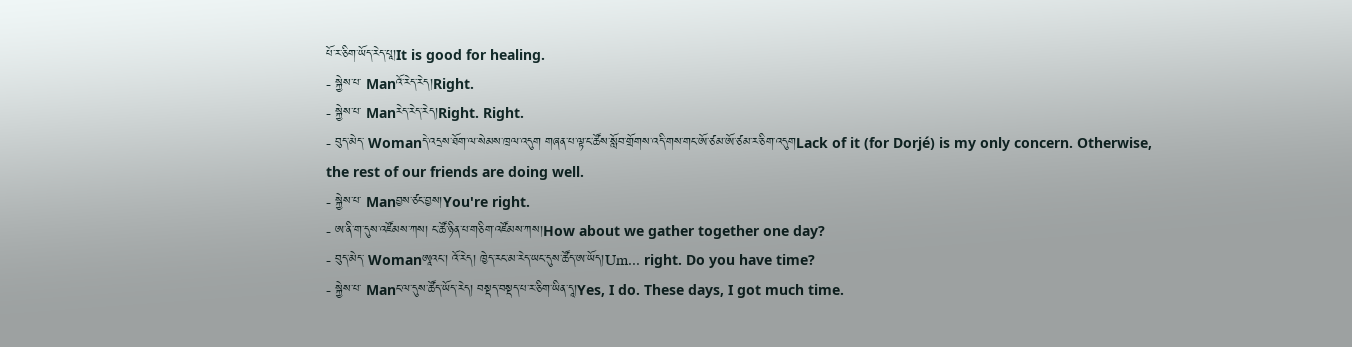པོ་ར་ཅིག་ཡོད་རེད་པཱ།It is good for healing.
- སྐྱེས་པ་ Manའོ་རེད་རེད།Right.
- སྐྱེས་པ་ Manརེད་རེད་རེད།Right. Right.
- བུད་མེད་ Womanདེ་འདྲས་ཐོག་ལ་སེམས་ཁྲལ་འདུག གཞན་པ་ལྟ་ང་ཚོས་སློབ་གྲོགས་འདི་གས་གང་ཨོ་ཙམ་ཨོ་ཙམ་ར་ཅིག་འདུགLack of it (for Dorjé) is my only concern. Otherwise, the rest of our friends are doing well.
- སྐྱེས་པ་ Manབྱས་ཙང་བྱས།You're right.
- ཨ་ནི་ག་དུས་འཛོམས་ཀས། ང་ཚོ་ཉིན་པ་གཅིག་འཛོམས་ཀས།How about we gather together one day?
- བུད་མེད་ Womanཨཱའང་། འོ་རེད། ཁྱེད་རང་མ་རེད་ཡང་དུས་ཚོད་ཨ་ཡོད།Um... right. Do you have time?
- སྐྱེས་པ་ Manང་ལ་དུས་ཚོད་ཡོད་རེད། བསྡད་བསྡད་པ་ར་ཅིག་ཡིན་དཱ།Yes, I do. These days, I got much time.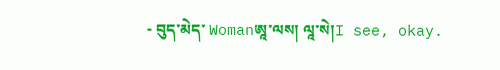- བུད་མེད་ Womanཨཱ་ལས། ལཱ་སེ།I see, okay.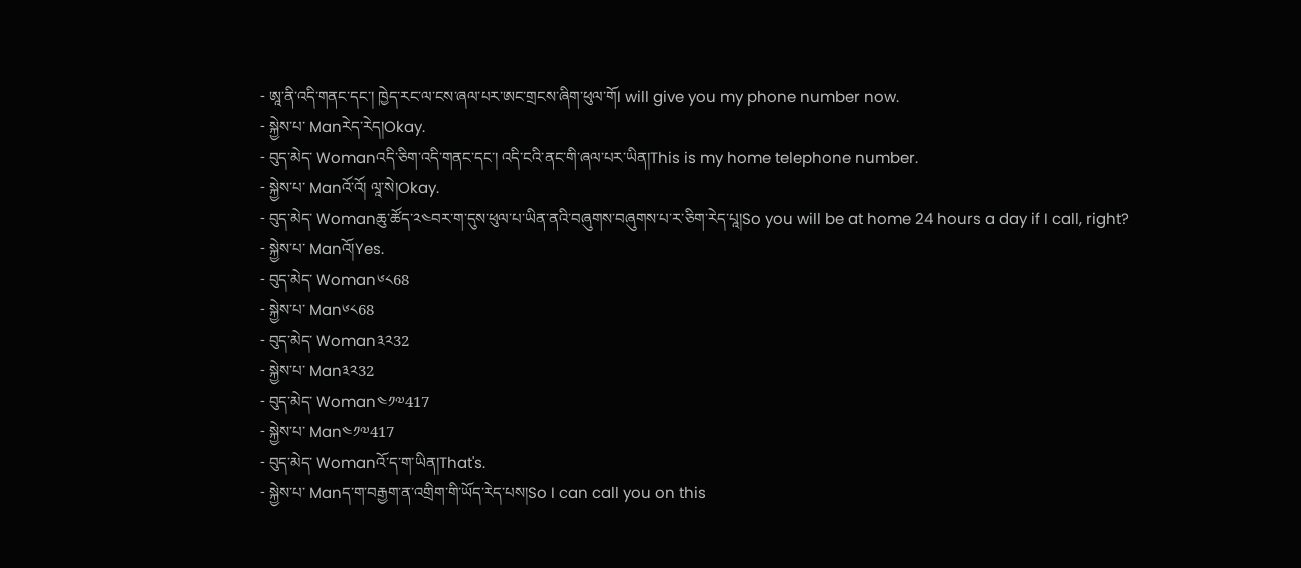- ཨཱ་ནི་འདི་གནང་དང་། ཁྱེད་རང་ལ་ངས་ཞལ་པར་ཨང་གྲངས་ཞིག་ཕུལ་གོI will give you my phone number now.
- སྐྱེས་པ་ Manརེད་རེད།Okay.
- བུད་མེད་ Womanའདི་ཅིག་འདི་གནང་དང་། འདི་ངའི་ནང་གི་ཞལ་པར་ཡིན།This is my home telephone number.
- སྐྱེས་པ་ Manའོ་འོ། ལཱ་སེ།Okay.
- བུད་མེད་ Womanཆུ་ཚོད་༢༤བར་ག་དུས་ཕུལ་པ་ཡིན་ནའི་བཞུགས་བཞུགས་པ་ར་ཅིག་རེད་པཱ།So you will be at home 24 hours a day if I call, right?
- སྐྱེས་པ་ Manའོ།Yes.
- བུད་མེད་ Woman༦༨68
- སྐྱེས་པ་ Man༦༨68
- བུད་མེད་ Woman༣༢32
- སྐྱེས་པ་ Man༣༢32
- བུད་མེད་ Woman༤༡༧417
- སྐྱེས་པ་ Man༤༡༧417
- བུད་མེད་ Womanའོ་ད་ག་ཡིན།That's.
- སྐྱེས་པ་ Manད་ག་བརྒྱག་ན་འགྲིག་གི་ཡོད་རེད་པས།So I can call you on this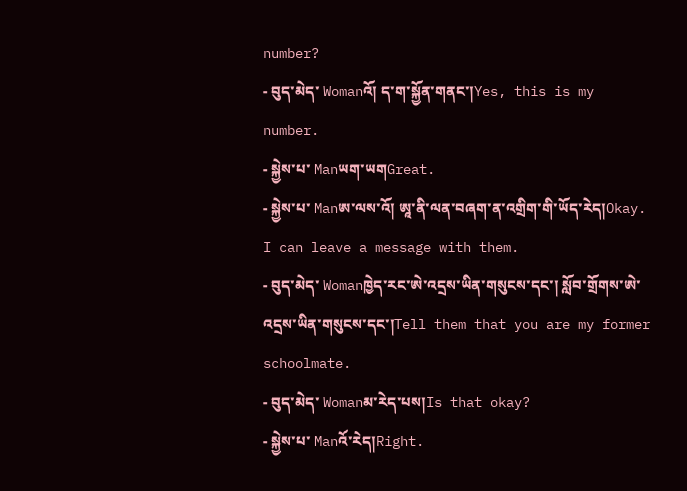number?
- བུད་མེད་ Womanའོ། ད་ག་སྐྱོན་གནང་།Yes, this is my number.
- སྐྱེས་པ་ Manཡག་ཡགGreat.
- སྐྱེས་པ་ Manཨ་ལས་འོ། ཨཱ་ནི་ལན་བཞག་ན་འགྲིག་གི་ཡོད་རེད།Okay. I can leave a message with them.
- བུད་མེད་ Womanཁྱེད་རང་ཨེ་འདྲས་ཡིན་གསུངས་དང་། སློབ་གྲོགས་ཨེ་འདྲས་ཡིན་གསུངས་དང་།Tell them that you are my former schoolmate.
- བུད་མེད་ Womanམ་རེད་པས།Is that okay?
- སྐྱེས་པ་ Manའོ་རེད།Right.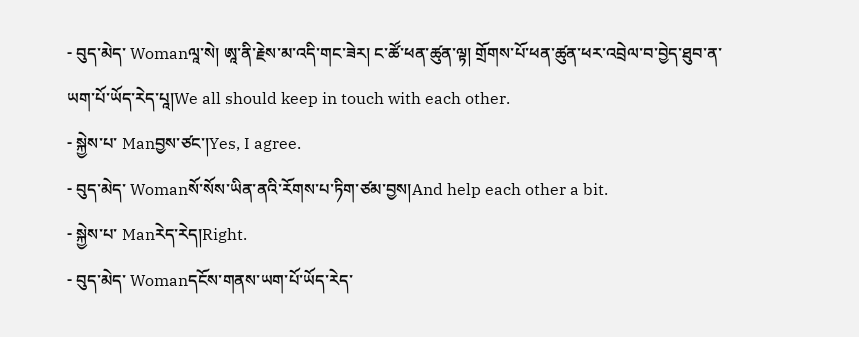- བུད་མེད་ Womanལཱ་སེ། ཨཱ་ནི་རྗེས་མ་འདི་གང་ཟེར། ང་ཚོ་ཕན་ཚུན་ལྟ། གྲོགས་པོ་ཕན་ཚུན་ཕར་འབྲེལ་བ་བྱེད་ཐུབ་ན་ཡག་པོ་ཡོད་རེད་པཱ།We all should keep in touch with each other.
- སྐྱེས་པ་ Manབྱས་ཙང་།Yes, I agree.
- བུད་མེད་ Womanསོ་སོས་ཡིན་ནའི་རོགས་པ་ཏིག་ཙམ་བྱས།And help each other a bit.
- སྐྱེས་པ་ Manརེད་རེད།Right.
- བུད་མེད་ Womanདངོས་གནས་ཡག་པོ་ཡོད་རེད་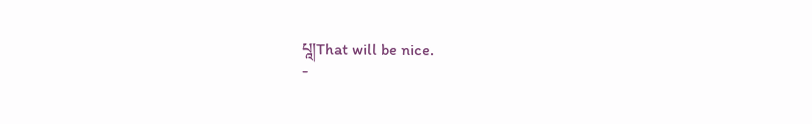པཱ།That will be nice.
-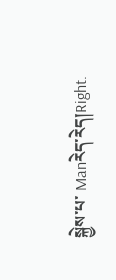སྐྱེས་པ་ Manརེད་རེད།Right.